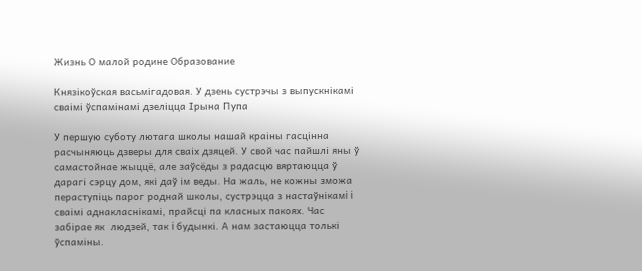Жизнь О малой родине Образование

Князікоўская васьмігадовая. У дзень сустрэчы з выпускнікамі сваімі ўспамінамі дзеліцца Ірына Пупа

У першую суботу лютага школы нашай краiны гасцiнна расчыняюць дзверы для сваiх дзяцей. У свой час пайшлi яны ў самастойнае жыццё, але заўсёды з радасцю вяртаюцца ў дарагi сэрцу дом, якi даў iм веды. На жаль, не кожны зможа пераступiць парог роднай школы, сустрэцца з настаўнiкамi i сваiмi аднакласнiкамi, прайсцi па класных пакоях. Час забiрае як  людзей, так i будынкi. А нам застаюцца толькi ўспамiны.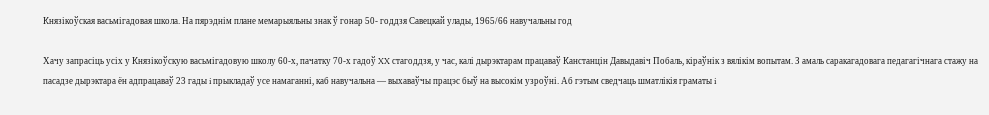Князiкоўская васьмiгадовая школа. На пярэднiм плане мемарыяльны знак ў гонар 50- годдзя Савецкай улады, 1965/66 навучальны год

Хачу запрасiць усiх у Князiкоўскую васьмiгадовую школу 60-х, пачатку 70-х гадоў XX стагоддзя, у час, калi дырэктарам працаваў Канстанцiн Давыдавiч Побаль, кiраўнiк з вялiкiм вопытам. З амаль саракагадовага педагагiчнага стажу на пасадзе дырэктара ён адпрацаваў 23 гады i прыкладаў усе намаганнi, каб навучальна — выхаваўчы працэс быў на высокiм узроўнi. Аб гэтым сведчаць шматлiкiя граматы i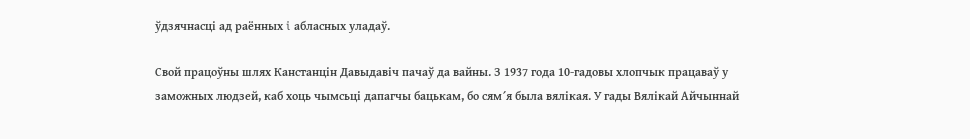ўдзячнасцi ад раённых i абласных уладаў.

Свой працоўны шлях Канстанцiн Давыдавiч пачаў да вайны. З 1937 года 10-гадовы хлопчык працаваў у заможных людзей, каб хоць чымсьцi дапагчы бацькам, бо сям´я была вялiкая. У гады Вялiкай Айчыннай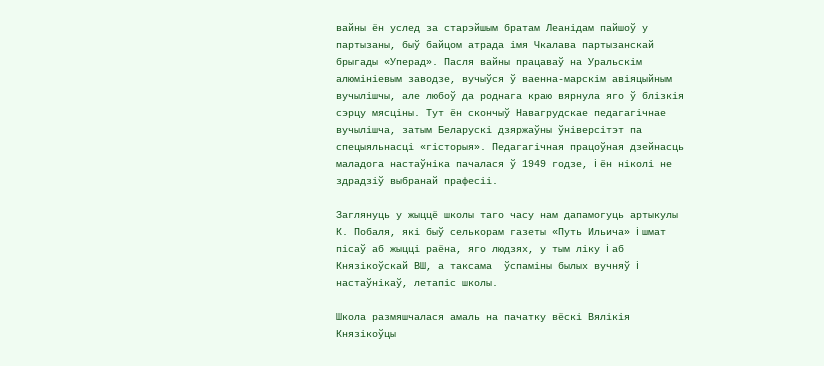вайны ён услед за старэйшым братам Леанiдам пайшоў у партызаны, быў байцом атрада iмя Чкалава партызанскай брыгады «Уперад». Пасля вайны працаваў на Уральскiм алюмiніевым заводзе, вучыўся ў ваенна-марскiм авiяцыйным вучылiшчы, але любоў да роднага краю вярнула яго ў блiзкiя сэрцу мясцiны. Тут ён скончыў Навагрудскае педагагiчнае вучылiшча, затым Беларускi дзяржаўны ўнiверсiтэт па спецыяльнасцi «гiсторыя». Педагагiчная працоўная дзейнасць маладога настаўнiка пачалася ў 1949 годзе, i ён нiколi не здрадзiў выбранай прафесii.

Заглянуць у жыццё школы таго часу нам дапамогуць артыкулы К. Побаля, якi быў селькорам газеты «Путь Ильича» i шмат пiсаў аб жыццi раёна, яго людзях, у тым лiку i аб Князiкоўскай ВШ, а таксама  ўспамiны былых вучняў i настаўнiкаў, летапiс школы.

Школа размяшчалася амаль на пачатку вёскi Вялiкiя Князiкоўцы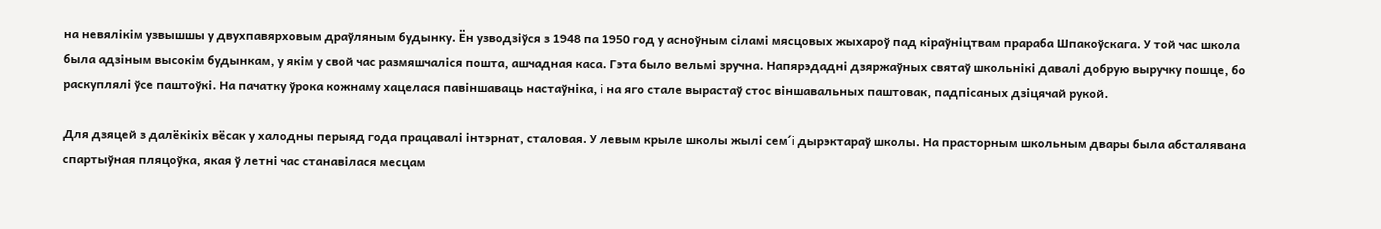на невялiкiм узвышшы у двухпавярховым драўляным будынку. Ён узводзiўся з 1948 па 1950 год у асноўным сiламi мясцовых жыхароў пад кiраўнiцтвам прараба Шпакоўскага. У той час школа  была адзiным высокiм будынкам, у якiм у свой час размяшчалiся пошта, ашчадная каса. Гэта было вельмi зручна. Напярэдаднi дзяржаўных святаў школьнiкi давалi добрую выручку пошце, бо раскуплялi ўсе паштоўкi. На пачатку ўрока кожнаму хацелася павiншаваць настаўнiка, i на яго стале вырастаў стос вiншавальных паштовак, падпiсаных дзiцячай рукой.

Для дзяцей з далёкiкiх вёсак у халодны перыяд года працавалі iнтэрнат, сталовая. У левым крыле школы жылi сем´i дырэктараў школы. На прасторным школьным двары была абсталявана  спартыўная пляцоўка, якая ў летнi час станавiлася месцам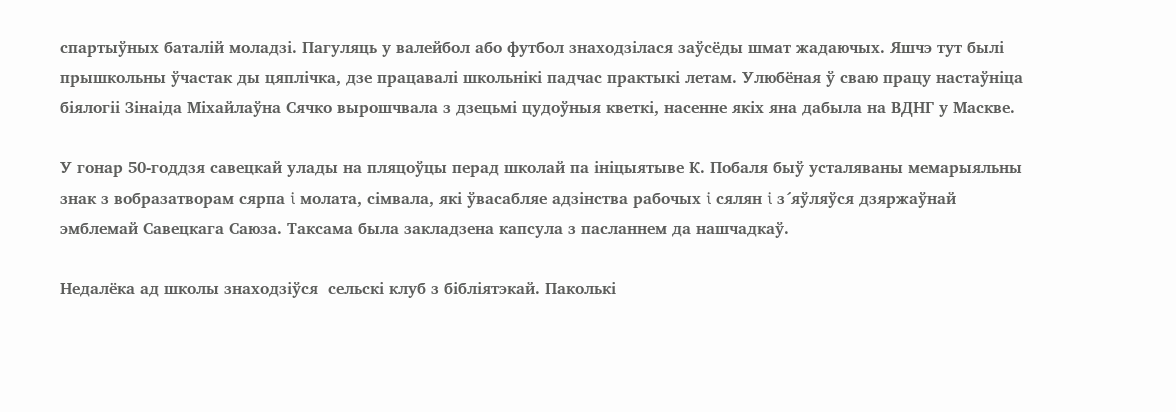спартыўных баталiй моладзi. Пагуляць у валейбол або футбол знаходзiлася заўсёды шмат жадаючых. Яшчэ тут былі прышкольны ўчастак ды цяплiчка, дзе працавалi школьнiкi падчас практыкi летам. Улюбёная ў сваю працу настаўнiца бiялогii Зiнаiда Мiхайлаўна Сячко вырошчвала з дзецьмi цудоўныя кветкi, насенне якiх яна дабыла на ВДНГ у Маскве.

У гонар 50-годдзя савецкай улады на пляцоўцы перад школай па iнiцыятыве К. Побаля быў усталяваны мемарыяльны знак з вобразатворам сярпа i молата, сiмвала, якi ўвасабляе адзiнства рабочых i сялян i з´яўляўся дзяржаўнай эмблемай Савецкага Саюза. Таксама была закладзена капсула з пасланнем да нашчадкаў.

Недалёка ад школы знаходзiўся  сельскi клуб з бiблiятэкай. Паколькi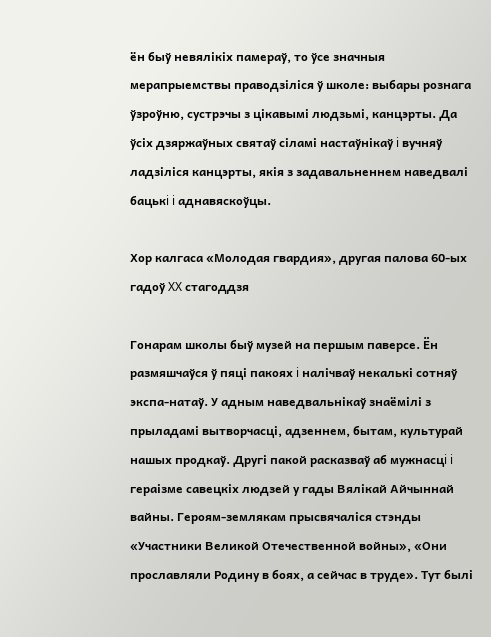ён быў невялiкiх памераў, то ўсе значныя мерапрыемствы праводзiлiся ў школе: выбары рознага ўзроўню, сустрэчы з цiкавымi людзьмi, канцэрты. Да ўсiх дзяржаўных святаў сiламi настаўнiкаў i вучняў ладзiлiся канцэрты, якiя з задавальненнем наведвалi бацькi i аднавяскоўцы.

Хор калгаса «Молодая гвардия», другая палова 60-ых гадоў XX стагоддзя

Гонарам школы быў музей на першым паверсе. Ён размяшчаўся ў пяцi пакоях i налiчваў некалькi сотняў экспа-натаў. У адным наведвальнiкаў знаёмiлi з прыладамi вытворчасцi, адзеннем, бытам, культурай нашых продкаў. Другi пакой расказваў аб мужнасцi i гераiзме савецкiх людзей у гады Вялiкай Айчыннай вайны. Героям-землякам прысвячалiся стэнды «Участники Великой Отечественной войны», «Они прославляли Родину в боях, а сейчас в труде». Тут былі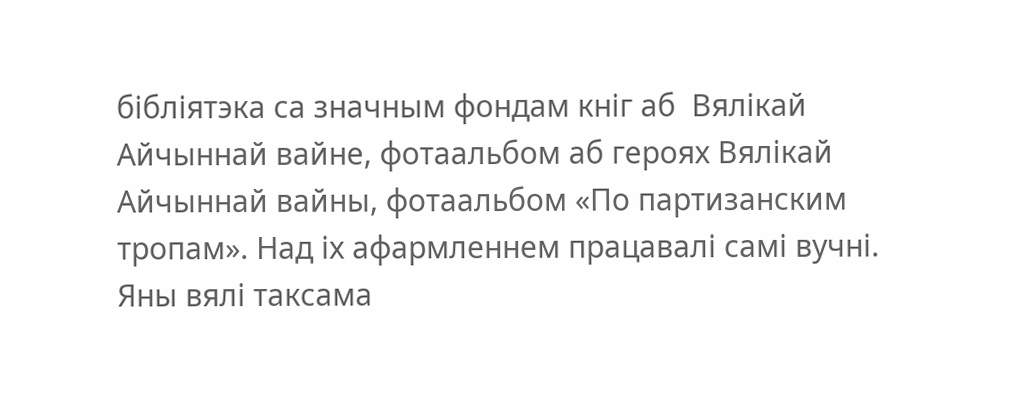бiблiятэка са значным фондам кнiг аб  Вялiкай Айчыннай вайне, фотаальбом аб героях Вялiкай Айчыннай вайны, фотаальбом «По партизанским тропам». Над iх афармленнем працавалi самi вучнi. Яны вялi таксама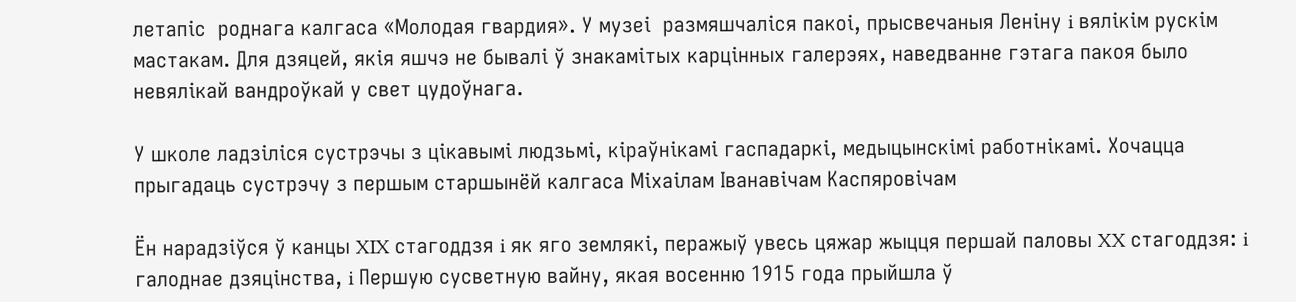летапiс  роднага калгаса «Молодая гвардия». У музеi  размяшчалiся пакоi, прысвечаныя Ленiну i вялiкiм рускiм мастакам. Для дзяцей, якiя яшчэ не бывалi ў знакамiтых карцiнных галерэях, наведванне гэтага пакоя было невялiкай вандроўкай у свет цудоўнага.

У школе ладзiлiся сустрэчы з цiкавымi людзьмi, кiраўнiкамi гаспадаркi, медыцынскiмi работнiкамi. Хочацца  прыгадаць сустрэчу з першым старшынёй калгаса Мiхаiлам Iванавiчам Каспяровiчам

Ён нарадзiўся ў канцы XIX стагоддзя i як яго землякi, перажыў увесь цяжар жыцця першай паловы XX стагоддзя: i галоднае дзяцiнства, i Першую сусветную вайну, якая восенню 1915 года прыйшла ў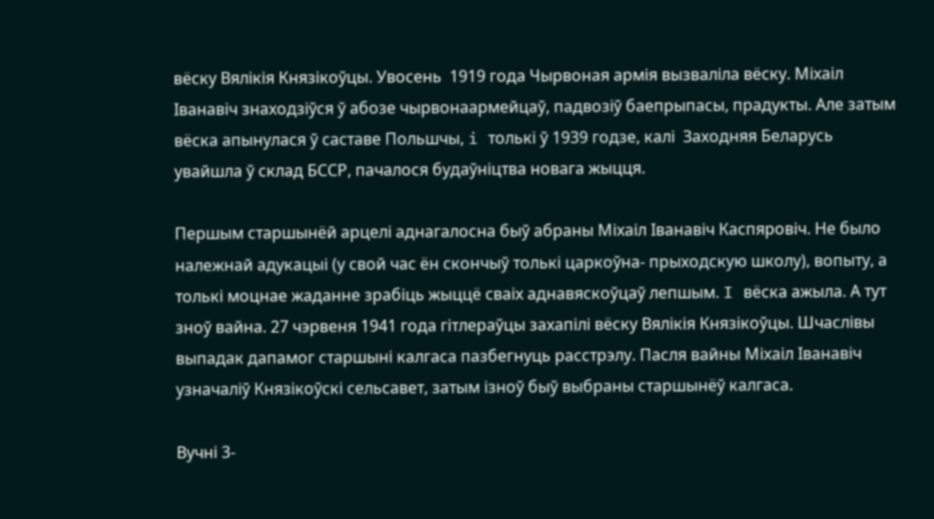вёску Вялiкiя Князiкоўцы. Увосень  1919 года Чырвоная армiя вызвалiла вёску. Мiхаiл Iванавiч знаходзiўся ў абозе чырвонаармейцаў, падвозiў баепрыпасы, прадукты. Але затым вёска апынулася ў саставе Польшчы, i толькi ў 1939 годзе, калі  Заходняя Беларусь увайшла ў склад БССР, пачалося будаўнiцтва новага жыцця.

Першым старшынёй арцелi аднагалосна быў абраны Мiхаiл Iванавiч Каспяровiч. Не было належнай адукацыi (у свой час ён скончыў толькi царкоўна- прыходскую школу), вопыту, а толькi моцнае жаданне зрабiць жыццё сваiх аднавяскоўцаў лепшым. I вёска ажыла. А тут зноў вайна. 27 чэрвеня 1941 года гiтлераўцы захапiлi вёску Вялiкiя Князiкоўцы. Шчаслiвы выпадак дапамог старшынi калгаса пазбегнуць расстрэлу. Пасля вайны Мiхаiл Iванавiч узначалiў Князiкоўскi сельсавет, затым iзноў быў выбраны старшынёў калгаса.

Вучнi 3-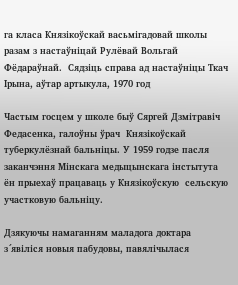га класа Князiкоўскай васьмiгадовай школы разам з настаўнiцай Рулёвай Вольгай Фёдараўнай.  Сядзiць справа ад настаўнiцы Ткач Iрына, аўтар артыкула, 1970 год

Частым госцем у школе быў Сяргей Дзмiтравiч Федасенка, галоўны ўрач  Князiкоўскай туберкулёзнай бальнiцы. У 1959 годзе пасля заканчэння Мiнскага медыцынскага iнстытута ён прыехаў працаваць у Князiкоўскую  сельскую участковую бальнiцу.

Дзякуючы намаганням маладога доктара з´явiлiся новыя пабудовы, павялiчылася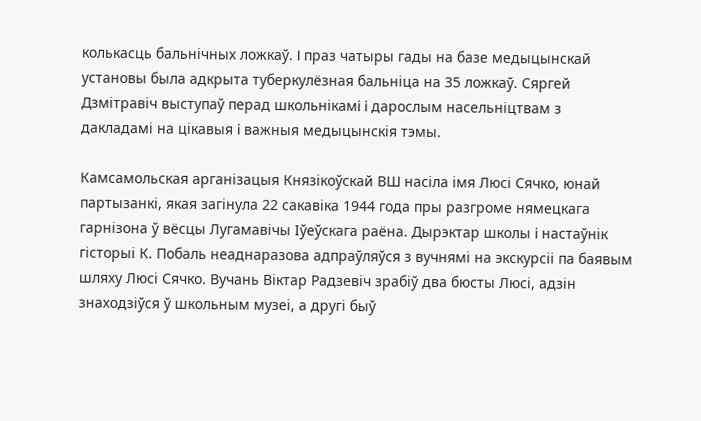колькасць бальнiчных ложкаў. I праз чатыры гады на базе медыцынскай установы была адкрыта туберкулёзная бальнiца на 35 ложкаў. Сяргей Дзмiтравiч выступаў перад школьнiкамi i дарослым насельнiцтвам з дакладамi на цiкавыя i важныя медыцынскiя тэмы.

Камсамольская арганiзацыя Князiкоўскай ВШ насiла iмя Люсi Сячко, юнай партызанкi, якая загiнула 22 сакавiка 1944 года пры разгроме нямецкага гарнiзона ў вёсцы Лугамавiчы Iўеўскага раёна. Дырэктар школы i настаўнiк гiсторыi К. Побаль неаднаразова адпраўляўся з вучнямi на экскурсii па баявым шляху Люсi Сячко. Вучань Вiктар Радзевiч зрабiў два бюсты Люсi, адзiн знаходзiўся ў школьным музеi, а другi быў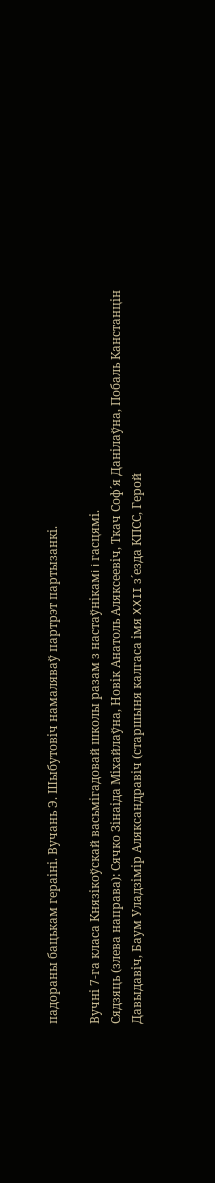падораны бацькам гераiнi. Вучань Э. Шыбутовiч намаляваў партрэт партызанкi.

Вучнi 7-га класа Князiкоўскай васьмiгадовай школы разам з настаўнiкамi i гасцямi.
Сядзяць (злева направа): Сячко Зiнаiда Мiхайлаўна, Новiк Анатоль Аляксеевiч, Ткач Соф´я Данiлаўна, Побаль Канстанцiн Давыдавiч, Баум Уладзiмiр Аляксандравiч (старшыня калгаса iмя XXII з´езда КПСС, Герой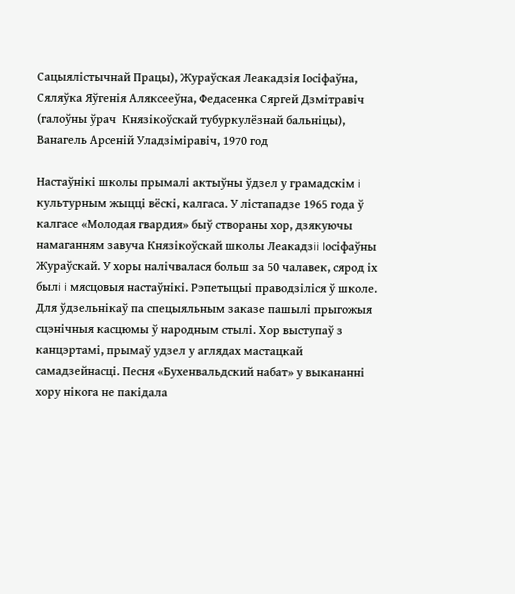Сацыялiстычнай Працы), Жураўская Леакадзiя Iосiфаўна, Сяляўка Яўгенiя Аляксееўна, Федасенка Сяргей Дзмiтравiч (галоўны ўрач  Князiкоўскай тубуркулёзнай бальнiцы), Ванагель Арсенiй Уладзiмiравiч, 1970 год

Настаўнiкi школы прымалi актыўны ўдзел у грамадскiм i культурным жыццi вёскi, калгаса. У лiстападзе 1965 года ў калгасе «Молодая гвардия» быў створаны хор, дзякуючы намаганням завуча Князiкоўскай школы Леакадзii Iосiфаўны Жураўскай. У хоры налiчвалася больш за 50 чалавек, сярод iх былi i мясцовыя настаўнiкi. Рэпетыцыi праводзiлiся ў школе. Для ўдзельнiкаў па спецыяльным заказе пашылi прыгожыя сцэнiчныя касцюмы ў народным стылi. Хор выступаў з канцэртамi, прымаў удзел у аглядах мастацкай самадзейнасцi. Песня «Бухенвальдский набат» у выкананнi хору нiкога не пакiдала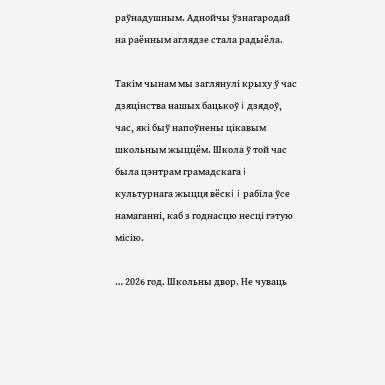раўнадушным. Аднойчы ўзнагародай на раённым аглядзе стала радыёла.

Такiм чынам мы заглянулi крыху ў час дзяцiнства нашых бацькоў i дзядоў, час, якi быў напоўнены цiкавым школьным жыццём. Школа ў той час была цэнтрам грамадскага i  культурнага жыцця вёскi i рабiла ўсе намаганнi, каб з годнасцю несцi гэтую мiсiю.

… 2026 год. Школьны двор. Не чуваць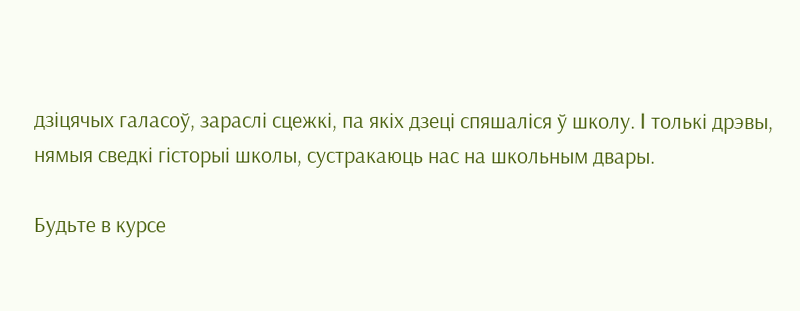дзiцячых галасоў, зараслi сцежкi, па якiх дзецi спяшалiся ў школу. I толькi дрэвы, нямыя сведкi гiсторыi школы, сустракаюць нас на школьным двары.

Будьте в курсе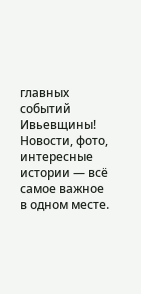главных событий Ивьевщины! Новости, фото, интересные истории — всё самое важное в одном месте.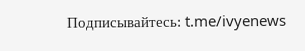Подписывайтесь: t.me/ivyenews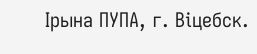Ірына ПУПА, г. Віцебск.